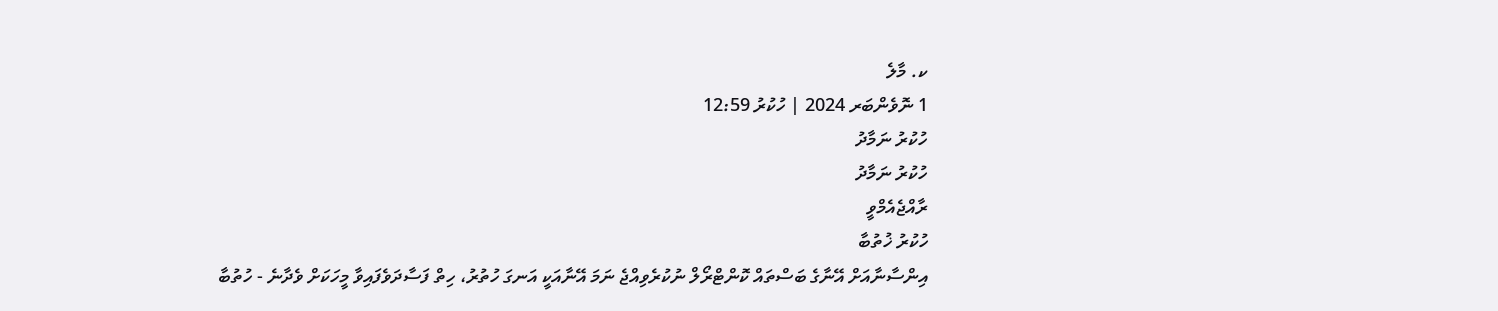ކ. މާލެ
1 ނޮވެންބަރ 2024 | ހުކުރު 12:59
ހުކުރު ނަމާދު
ހުކުރު ނަމާދު
ރާއްޖެއެމްވީ
ހުކުރު ޚުތުބާ
އިންސާނާއަށް އޭނާގެ ބަސްތައް ކޮންޓްރޯލް ނުކުރެވިއްޖެ ނަމަ އޭނާއަކީ އަނގަ ހުތުރު، ހިތް ފަސާދަވެފައިވާ މީހަކަށް ވެދާނެ - ހުތުބާ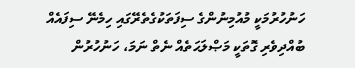ހަނުހުރުމަކީ މުއުމިނުންގެ ސިފަތަކުގެތެރޭގައި ހިމެނޭ ސިފައެއް
ބުއްދިވެރި ގޮތަކީ މަޞްލަޙަތެއް ނެތް ނަމަ، ހަނުހުރުން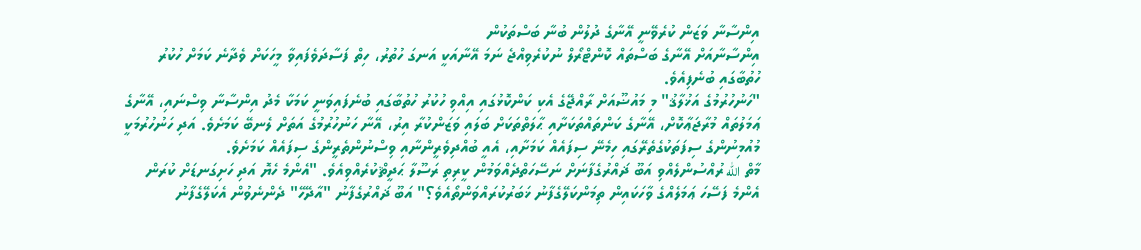އިންސާނާ ވަޒަން ކުރެވޭނީ އޭނާގެ ދުލުން ބުނާ ބަސްތަކުން
އިންސާނާއަށް އޭނާގެ ބަސްތައް ކޮންޓްރޯލް ނުކުރެވިއްޖެ ނަމަ އޭނާއަކީ އަނގަ ހުތުރު، ހިތް ފަސާދަވެފައިވާ މީހަކަށް ވެދާނެ ކަމަށް ހުކުރު ހުތުބާގައި ބުނެފިއެވެ.
"ހަނުހުރުމުގެ އަޚުލާޤު" މި މައުޟޫއަށް ރާއްޖޭގެ އެކި ކަންކޮޅުގައި އިއްވި ހުކުރު ހުތުބާގައި ބުނެފައިވަނީ ކަމަކާ މެދު އިންސާނާ ވިސްނައި، އޭނާގެ ޢަމަލުތައް މުރާޖަޢާކޮށް، އޭނާގެ ކަންތައްތަކަށާއި ޙާލަތްތަކަށް ބަލައި ވަޒަންކުރާ އިރު، އޭނާ ހަނުހުރުމުގެ އަތަށް ލެނބޭ ކަމަށެވެ. އަދި ހަނުހުރުމަކީ މުއުމިނުންގެ ސިފަތަކުގެތެރޭގައި ހިމެނޭ ސިފައެއް ކަމަށާއި، އެއީ ބުއްދިވެރީންނާއި ވިސްނުންތެރީންގެ ސިފައެއް ކަމަށެވެ.
މާތް الله ރުއްސުންލެއްވި އަބޫ ޛައްރުގެފާނަށް ނަސޭހަތްދެއްވަމުން ކީރިތި ރަސޫލާ ޙަދީޘްކުރެއްވިއެވެ. "އެންމެ ހެޔޮ އަދި ހަށިގަނޑަށް ކުރަން އެންމެ ފަސޭހަ ޢަމަލެއްގެ ވާހަކައިން ތިމަންކަލޭގެފާނު ޚަބަރުކުރައްވަންތޯއެވެ؟" އަބޫ ޛައްރުގެފާނު "އާދޭހޭ" ދެންނެވުން އެކަލޭގެފާނު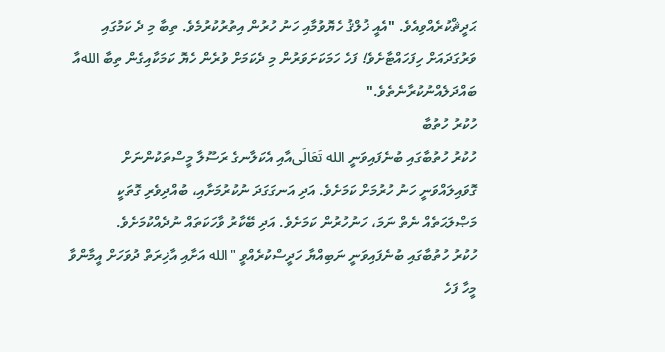ޙަދީޘްކުރެއްވިއެވެ. "އެއީ ޚުލްޤު ހެޔޮވުމާއި ހަނު ހުރުން އިތުރުކުރުމެވެ. ތިބާ މި ދެ ކަމުގައި ވަރުގަދައަށް ހިފަހައްޓާށެވެ! ފަހެ ހަމަކަށަވަރުން މި ދެކަމަށް ވުރެން ހެޔޮ ކަމަކާއިގެން ތިބާ اللهއާ ބައްދަލެއްނުކުރާނެތެވެ."
ހުކުރު ހުތުބާ
ހުކުރު ހުތުބާގައި ބުނެފައިވަނީ الله تَعَالَىއާއި އެކަލާނގެ ރަސޫލާ މީސްތަކުންނަށް ގޮވައިލައްވަނީ ހަނު ހުރުމަށް ކަމަށެވެ. އަދި އަނގަގަދަ ނުކުރުމަށާއި، ބުއްދިވެރި ގޮތަކީ މަޞްލަޙަތެއް ނެތް ނަމަ، ހަނުހުރުން ކަމަށެވެ. އަދި ބޭކާރު ވާހަކަތައް ނުދެއްކުމަށެވެ.
ހުކުރު ހުތުބާގައި ބުނެފައިވަނީ ނަބިއްޔާ ހަދީސްކުރެއްވީ "الله އަށާއި އާޚިރަތް ދުވަހަށް އީމާންވާ މީހާ ފަހެ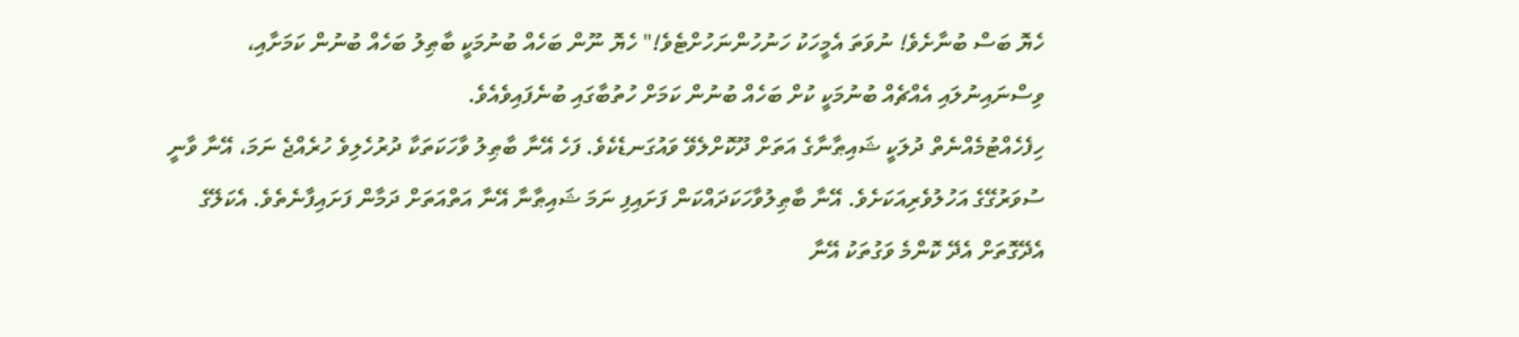ހެޔޮ ބަސް ބުނާށެވެ! ނުވަތަ އެމީހަކު ހަނުހުންނަހުށްޓެވެ!" ހެޔޮ ނޫން ބަހެއް ބުނުމަކީ ބާޠިލު ބަހެއް ބުނުން ކަމަށާއި، ވިސްނައިނުލައި އެއްޗެއް ބުނުމަކީ ކުށް ބަހެއް ބުނުން ކަމަށް ހުތުބާގައި ބުނެފައިވެއެވެ.
ހިފެހެއްޓުމެއްނެތް ދުލަކީ ޝައިޠާނާގެ އަތަށް ދޫކޮށްލެވޭ ވައުގަނޑެކެވެ. ފަހެ އޭނާ ބާޠިލު ވާހަކަތަކާ ދުރުހެލިވެ ހުރެއްޖެ ނަމަ، އޭނާ ވާނީ ސުވަރުގޭގެ އަހުލުވެރިއަކަށެވެ. އޭނާ ބާޠިލުވާހަކަދައްކަން ފަށައިފި ނަމަ ޝައިޠާނާ އޭނާ އަތްއަތަށް ދަމާން ފަށައިފާނެތެވެ. އެކަލޭގެ އެދޭގޮތަށް އެދޭ ކޮންމެ ވަގުތަކު އޭނާ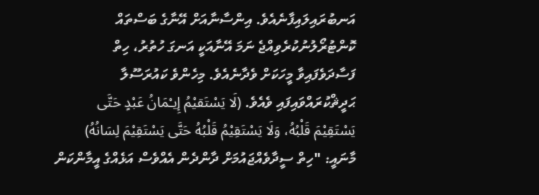އަނބުރައިލައިފާނެއެވެ. އިންސާނާއަށް އޭނާގެ ބަސްތައް ކޮންޓުރޯލުނުކުރެވިއްޖެ ނަމަ އޭނާއަކީ އަނގަ ހުތުރު، ހިތް ފަސާދަވެފައިވާ މީހަކަށް ވެދާނެއެވެ. މިހެންވެ ކައުރަސޫލާ ޙަދީޘްކުރައްވައިފައި ވެއެވެ. (لَا يَسْتَقيْمُ إِيـْمَانُ عَبْدٍ حَتَّى يَسْتَقِيْمَ قَلْبُهُ، وَلَا يَسْتَقِيْمُ قَلْبُهُ حَتَّى يَسْتَقِيْمَ لِسَانُهُ) މާނައީ: "ހިތް ސީދާވެއްޖައުމަށް ދާންދެން އެއްވެސް އަޅެއްގެ އީމާންކަން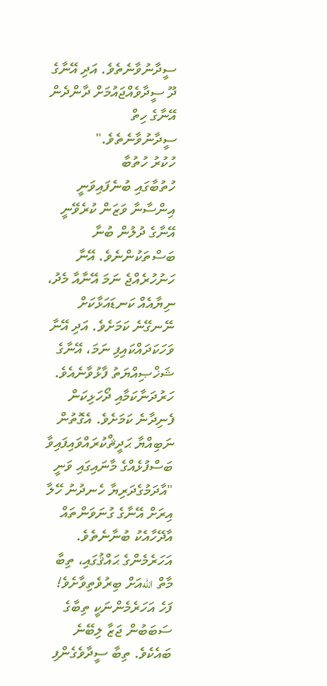ސީދާނުވާނެތެވެ. އަދި އޭނާގެ ދޫ ސީދާވެއްޖައުމަށް ދާންދެން އޭނާގެ ހިތް ސީދާނުވާނެތެވެ."
ހުކުރު ހުތުބާ
ހުތުބާގައި ބުނެފައިވަނީ އިންސާނާ ވަޒަން ކުރެވޭނީ އޭނާގެ ދުލުން ބުނާ ބަސްތަކުންނެވެ. އޭނާ ހަނުހުރެއްޖެ ނަމަ އޭނާއާ މެދު، ނިޔާއެއް ކަނޑައަޅާކަށް ނޭނގޭނެ ކަމަށެވެ. އަދި އޭނާ ވަހަކަދައްކައިފި ނަމަ، އޭނާގެ ޝަޚްޞިއްޔަތު ފާޅުވާނެއެވެ. ހަރުދަނާކަމާއި ދޯހަޅިކަން ފެނިދާނެ ކަމަށެވެ. އެގޮތުން ނަބިއްޔާ ޙަދީޘްކުރައްވައިފައިވާ ބަސްފުޅެއްގެ މާނައިގައި ވަނީ "އާދަމުގެދަރިޔާ ހެނދުނު ހޭލާ އިރަށް އޭނާގެ ގުނަވަންތައް އާދޭހާއެކު ބުނާނެތެވެ. އަހަރެމެންގެ ޙައްޤުގައި، ތިބާ މާތް اللهއަށް ބިރުވެތިވާށެވެ! ފަހެ އަހަރެމެންނަކީ ތިބާގެ ސަބަބުން ޖަޒާ ލިބޭނެ ބައެކެވެ. ތިބާ ސީދާވެގެންފި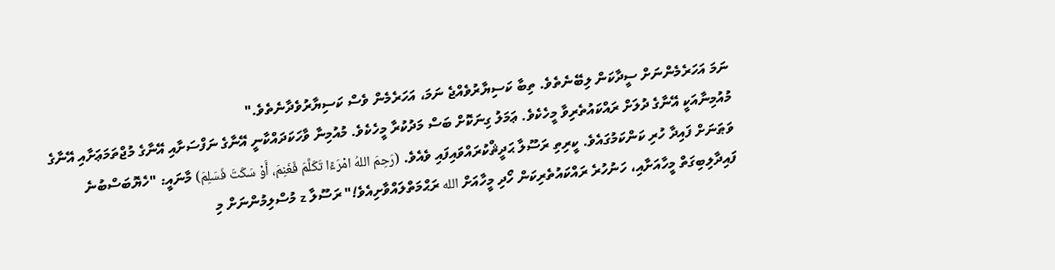ނަމަ އަހަރެމެންނަށް ސީދާކަން ލިބޭނެތެވެ. ތިބާ ކަސިޔާރުވެއްޖެ ނަމަ، އަހަރެމެން ވެސް ކަސިޔާރުވެދާނެތެވެ."
މުއުމިނާއަކީ އޭނާގެ ދުލަށް ރައްކައުތެރިވާ މީހެކެވެ. ޢަމަލު ގިނަކޮށް ބަސް މަދުކުރާ މީހެކެވެ. މުއުމިނާ ވާހަކަދައްކާނީ އޭނާގެ ނަފްސަށާއި އޭނާގެ މުޖްތަމަޢަށާއި އޭނާގެ ވަޠަނަށް ފައިދާ ހުރި ކަންކަމުގައެވެ. ކީރިތި ރަސޫލާ ޙަދީޘްކުރައްވައިފައި ވެއެވެ. (رَحِمَ اللهُ امْرَءًا تَكَلَّمَ فَغَنِمَ، أَوْ سَكَتَ فَسَلِمَ) މާނައީ: "ހެޔޮބަސްބުނެ ފައިދާލިބިގަތް މީހާއަށާއި، ހަނުހުރެ ރައްކައުތެރިކަން ހޯދި މީހާއަށް الله ރަޙްމަތްލައްވާށިއެވެ!" ރަސޫލާ z މުސްލިމުންނަށް މި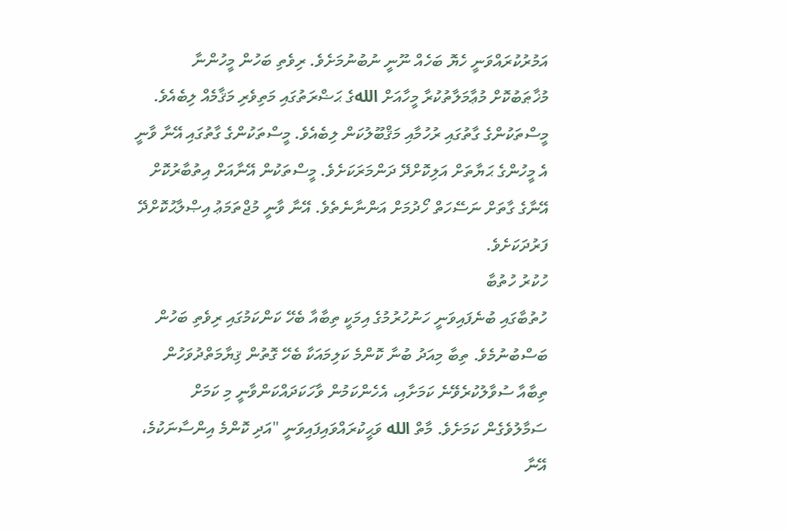އަމުރުކުރައްވަނީ ހެޔޮ ބަހެއް ނޫނީ ނުބުނުމަށެވެ. ރިވެތި ބަހުން މީހުންނާ މުޚާޠަބުކޮށް މުޢާމަލާތުކުރާ މީހާއަށް اللهގެ ޙަޟްރަތުގައި މަތިވެރި މަޤާމެއް ލިބެއެވެ. މީސްތަކުންގެ ގާތުގައި ރުހުމާއި މަޤްބޫލުކަން ލިބެއެވެ. މީސްތަކުންގެ ގާތުގައި އޭނާ ވާނީ އެ މީހުންގެ ޙަޔާތަށް އަލިކޮށްދޭ ދަންމަރަކަށެވެ. މީސްތަކުން އޭނާއަށް އިތުބާރުކޮށް އޭނާގެ ގާތަށް ނަސޭހަތް ހޯދުމަށް އަންނާނެތެވެ. އޭނާ ވާނީ މުޖްތަމަޢު އިޞްލާޙުކޮށްދޭ ފަރުދަކަށެވެ.
ހުކުރު ހުތުބާ
ހުތުބާގައި ބުނެފައިވަނީ ހަނުހުރުމުގެ އިމަކީ ތިބާއާ ބެހޭ ކަންކަމުގައި ރިވެތި ބަހުން ބަސްބުނުމެވެ. ތިބާ މިއަދު ބުނާ ކޮންމެ ކަލިމައަކާ ބެހޭ ގޮތުން ޤިޔާމަތްދުވަހުން ތިބާއާ ސުވާލުކުރެވޭނެ ކަމަށާއި، އެހެންކަމުން ވާހަކަދައްކަންވާނީ މި ކަމަށް ސަމާލުވެގެން ކަމަށެވެ. މާތް الله ވަޙީކުރައްވައިފައިވަނީ "އަދި ކޮންމެ އިންސާނަކުމެ، އޭނާ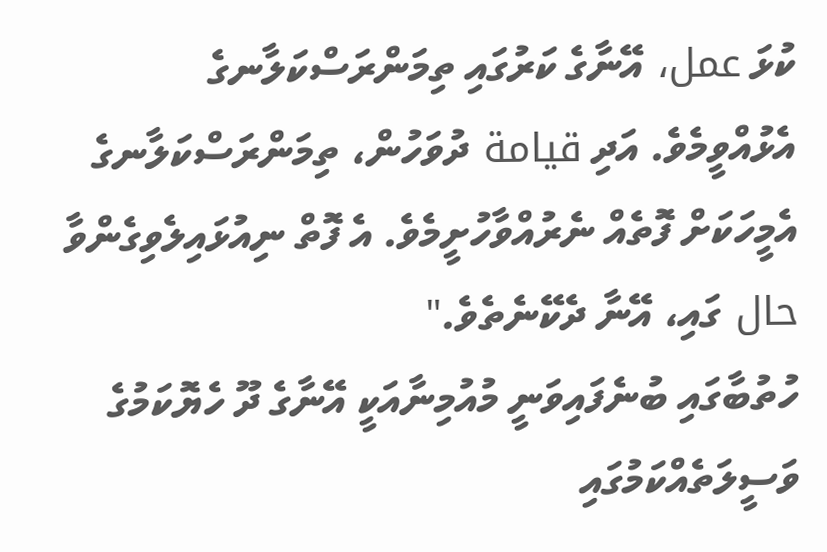ކުޅަ عمل، އޭނާގެ ކަރުގައި ތިމަންރަސްކަލާނގެ އެޅުއްވީމެވެ. އަދި قيامة ދުވަހުން، ތިމަންރަސްކަލާނގެ އެމީހަކަށް ފޮތެއް ނެރުއްވާހުށީމެވެ. އެ ފޮތް ނިއުޅައިލެވިގެންވާ حال ގައި، އޭނާ ދެކޭނެތެވެ."
ހުތުބާގައި ބުނެފައިވަނީ މުއުމިނާއަކީ އޭނާގެ ދޫ ހެޔޮކަމުގެ ވަސީލަތެއްކަމުގައި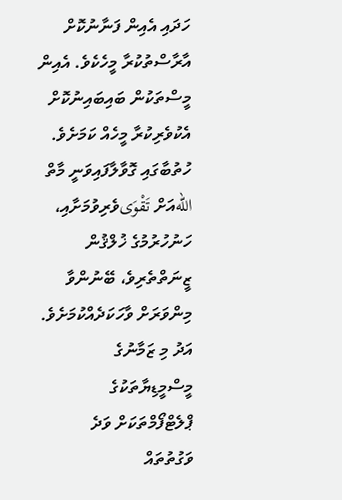ހަދައި އެއިން ފަނާނުކޮށް އާރާސްތުކުރާ މީހެކެވެ. އެއިން މީސްތަކުން ބައިބައިނުކޮށް އެކުވެރިކުރާ މީހެއް ކަމަށެވެ. ހުތުބާގައި ގޮވާލާފައިވަނީ މާތް اللهއަށް تَقْوَىވެރިވުމަށާއި، ހަނުހުރުމުގެ ޚުލްޤުން ޒީނަތްތެރިވެ، ބޭނުންވާ މިންވަރަށް ވާހަކަދެއްކުމަށެވެ. އަދު މި ޒަމާނުގެ މީސްމީޑިޔާތަކުގެ ޕްލެޓްފޯމްތަކަށް ވަދެ ވަގުތުތައް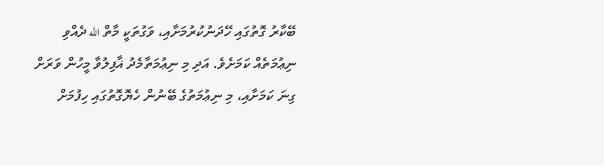ބޭކާރު ގޮތުގައި ހޭދަނުކުރުމަށާއި، ވަގުތަކީ މާތް الله ދެއްވި ނިޢުމަތެއް ކަމަށެވެ. އަދި މި ނިޢުމަތާމެދު ޣާފިލުވާ މީހުން ވަރަށް ގިނަ ކަމަށާއި، މި ނިޢުމަތުގެ ބޭނުން ހެޔޮގޮތުގައި ހިފުމަށް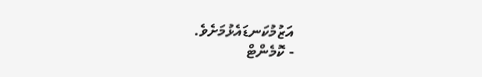އަޒުމުކަނޑައެޅުމަށެވެ.
- ކޮމެންޓް